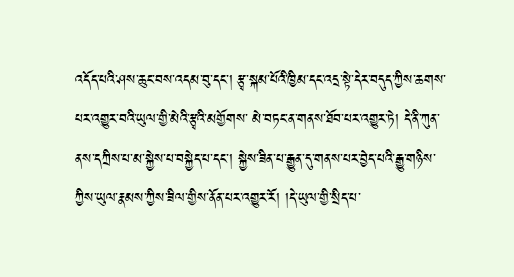འདོད་པའི་ཤས་ཆུང་བས་འདམ་བུ་དང་། རྩྭ་སྐམ་པོའི་ཁྱིམ་དང་འདྲ་སྟེ་དེར་བདུད་ཀྱིས་ཆགས་པར་འགྱུར་བའི་ཡུལ་གྱི་མེའི་རྩྭའི་མགྱོགས་ མེ་བཏང་ན་གནས་ཐོབ་པར་འགྱུར་ཏེ། དེ་ནི་ཀུན་ནས་དཀྲིས་པ་མ་སྐྱེས་པ་བསྐྱེད་པ་དང་། སྐྱེས་ཟིན་པ་རྒྱུན་དུ་གནས་པར་བྱེད་པའི་རྒྱུ་གཉིས་ཀྱིས་ཡུལ་རྣམས་ཀྱིས་ཟིལ་གྱིས་ནོན་པར་འགྱུར་རོ། །དེ་ཡུལ་གྱི་སྲིད་པ་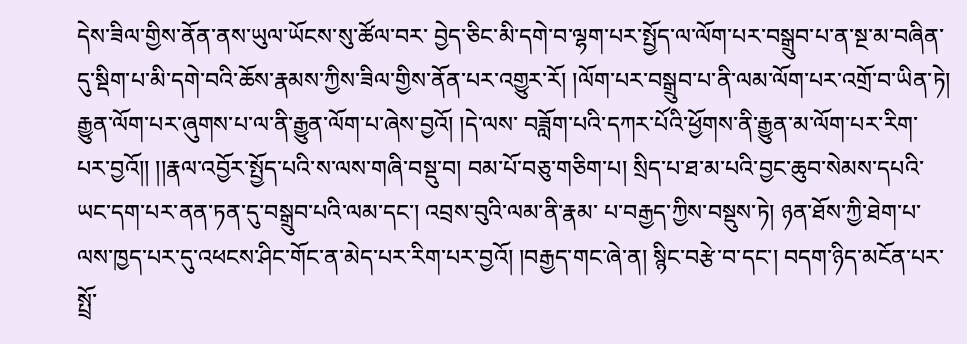དེས་ཟིལ་གྱིས་ནོན་ནས་ཡུལ་ཡོངས་སུ་ཚོལ་བར་ བྱེད་ཅིང་མི་དགེ་བ་ལྷག་པར་སྤྱོད་ལ་ལོག་པར་བསྒྲུབ་པ་ན་སྔ་མ་བཞིན་དུ་སྡིག་པ་མི་དགེ་བའི་ཆོས་རྣམས་ཀྱིས་ཟིལ་གྱིས་ནོན་པར་འགྱུར་རོ། །ལོག་པར་བསྒྲུབ་པ་ནི་ལམ་ལོག་པར་འགྲོ་བ་ཡིན་ཏེ། རྒྱུན་ལོག་པར་ཞུགས་པ་ལ་ནི་རྒྱུན་ལོག་པ་ཞེས་བྱའོ། །དེ་ལས་ བཟློག་པའི་དཀར་པོའི་ཕྱོགས་ནི་རྒྱུན་མ་ལོག་པར་རིག་པར་བྱའོ།། །།རྣལ་འབྱོར་སྤྱོད་པའི་ས་ལས་གཞི་བསྡུ་བ། བམ་པོ་བཅུ་གཅིག་པ། སྲིད་པ་ཐ་མ་པའི་བྱང་ཆུབ་སེམས་དཔའི་ཡང་དག་པར་ནན་ཏན་དུ་བསྒྲུབ་པའི་ལམ་དང་། འབྲས་བུའི་ལམ་ནི་རྣམ་ པ་བརྒྱད་ཀྱིས་བསྡུས་ཏེ། ཉན་ཐོས་ཀྱི་ཐེག་པ་ལས་ཁྱད་པར་དུ་འཕངས་ཤིང་གོང་ན་མེད་པར་རིག་པར་བྱའོ། །བརྒྱད་གང་ཞེ་ན། སྙིང་བརྩེ་བ་དང་། བདག་ཉིད་མངོན་པར་སྤྲོ་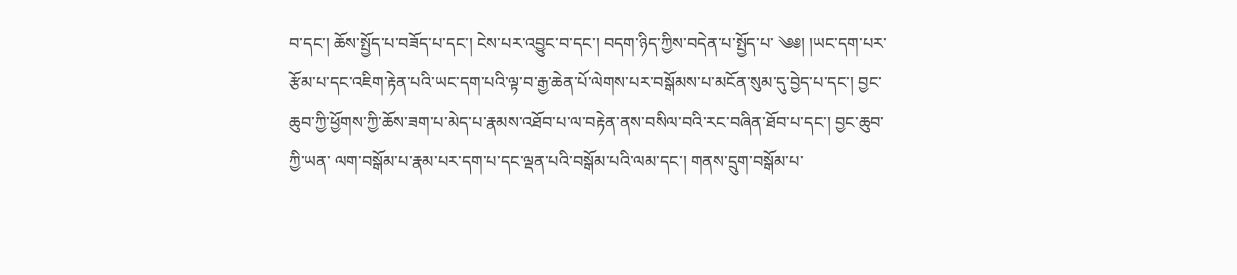བ་དང་། ཆོས་སྤྱོད་པ་བཟོད་པ་དང་། ངེས་པར་འབྱུང་བ་དང་། བདག་ཉིད་ཀྱིས་བདེན་པ་སྤྱོད་པ་ ༄༅། །ཡང་དག་པར་རྩོམ་པ་དང་འཇིག་རྟེན་པའི་ཡང་དག་པའི་ལྟ་བ་རྒྱ་ཆེན་པོ་ལེགས་པར་བསྒོམས་པ་མངོན་སུམ་དུ་བྱེད་པ་དང་། བྱང་ཆུབ་ཀྱི་ཕྱོགས་ཀྱི་ཆོས་ཟག་པ་མེད་པ་རྣམས་འཐོབ་པ་ལ་བརྟེན་ནས་བསིལ་བའི་རང་བཞིན་ཐོབ་པ་དང་། བྱང་ཆུབ་ཀྱི་ཡན་ ལག་བསྒོམ་པ་རྣམ་པར་དག་པ་དང་ལྡན་པའི་བསྒོམ་པའི་ལམ་དང་། གནས་དྲུག་བསྒོམ་པ་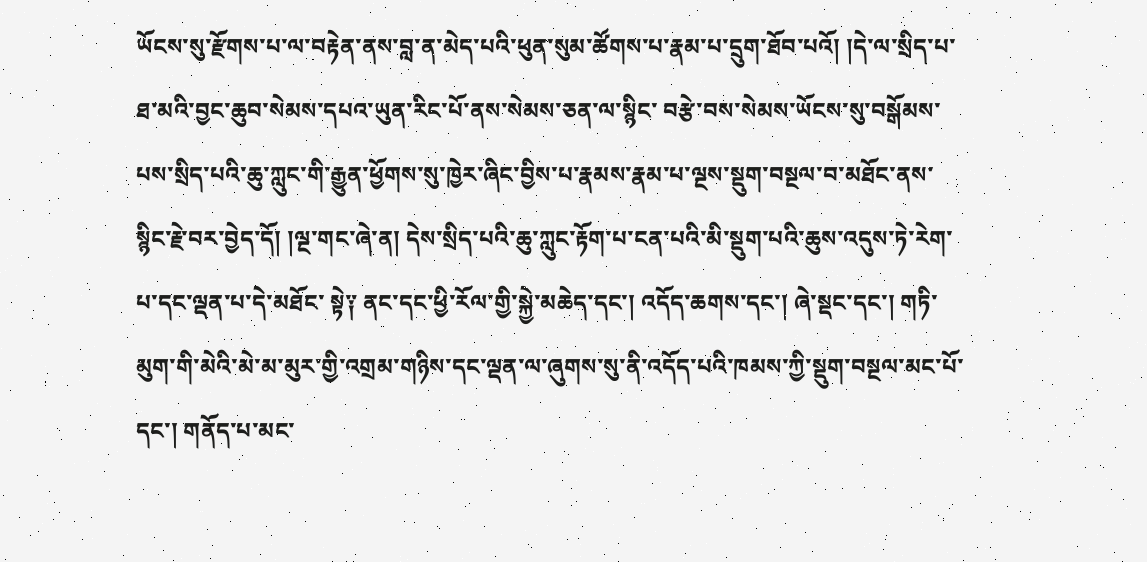ཡོངས་སུ་རྫོགས་པ་ལ་བརྟེན་ནས་བླ་ན་མེད་པའི་ཕུན་སུམ་ཚོགས་པ་རྣམ་པ་དྲུག་ཐོབ་པའོ། །དེ་ལ་སྲིད་པ་ཐ་མའི་བྱང་ཆུབ་སེམས་དཔའ་ཡུན་རིང་པོ་ནས་སེམས་ཅན་ལ་སྙིང་ བརྩེ་བས་སེམས་ཡོངས་སུ་བསྒོམས་པས་སྲིད་པའི་ཆུ་ཀླུང་གི་རྒྱུན་ཕྱོགས་སུ་ཁྱེར་ཞིང་བྱིས་པ་རྣམས་རྣམ་པ་ལྔས་སྡུག་བསྔལ་བ་མཐོང་ནས་སྙིང་རྗེ་བར་བྱེད་དོ། །ལྔ་གང་ཞེ་ན། དེས་སྲིད་པའི་ཆུ་ཀླུང་རྟོག་པ་ངན་པའི་མི་སྡུག་པའི་ཆུས་འདུས་ཏེ་རེག་པ་དང་ལྡན་པ་དེ་མཐོང་ སྟེ༑ ནང་དང་ཕྱི་རོལ་གྱི་སྐྱེ་མཆེད་དང་། འདོད་ཆགས་དང་། ཞེ་སྡང་དང་། གཏི་མུག་གི་མེའི་མེ་མ་མུར་གྱི་འགྲམ་གཉིས་དང་ལྡན་ལ་ཞུགས་སུ་ནི་འདོད་པའི་ཁམས་ཀྱི་སྡུག་བསྔལ་མང་པོ་དང་། གནོད་པ་མང་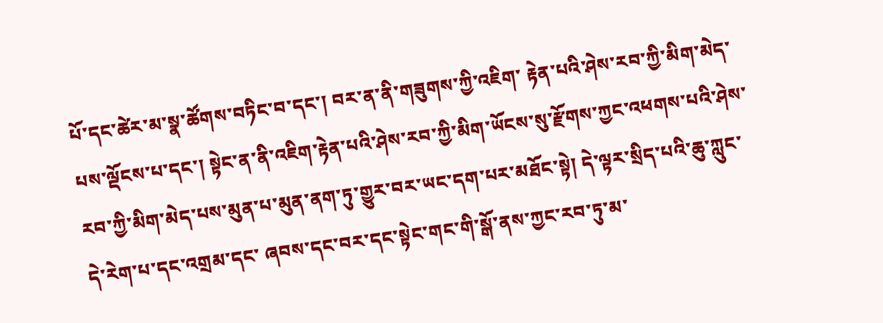པོ་དང་ཚེར་མ་སྣ་ཚོགས་བཏིང་བ་དང་། བར་ན་ནི་གཟུགས་ཀྱི་འཇིག་ རྟེན་པའི་ཤེས་རབ་ཀྱི་མིག་མེད་པས་ལྡོངས་པ་དང་། སྟེང་ན་ནི་འཇིག་རྟེན་པའི་ཤེས་རབ་ཀྱི་མིག་ཡོངས་སུ་རྫོགས་ཀྱང་འཕགས་པའི་ཤེས་རབ་ཀྱི་མིག་མེད་པས་མུན་པ་མུན་ནག་ཏུ་གྱུར་བར་ཡང་དག་པར་མཐོང་སྟེ། དེ་ལྟར་སྲིད་པའི་ཆུ་ཀླུང་དེ་རེག་པ་དང་འགྲམ་དང་ ཞབས་དང་བར་དང་སྟེང་གང་གི་སྒོ་ནས་ཀྱང་རབ་ཏུ་མ་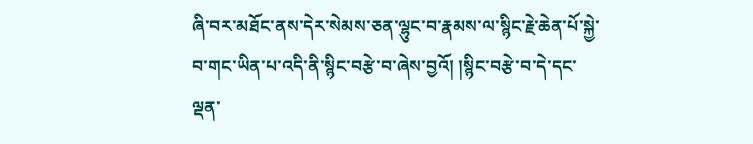ཞི་བར་མཐོང་ནས་དེར་སེམས་ཅན་ལྷུང་བ་རྣམས་ལ་སྙིང་རྗེ་ཆེན་པོ་སྐྱེ་བ་གང་ཡིན་པ་འདི་ནི་སྙིང་བརྩེ་བ་ཞེས་བྱའོ། །སྙིང་བརྩེ་བ་དེ་དང་ལྡན་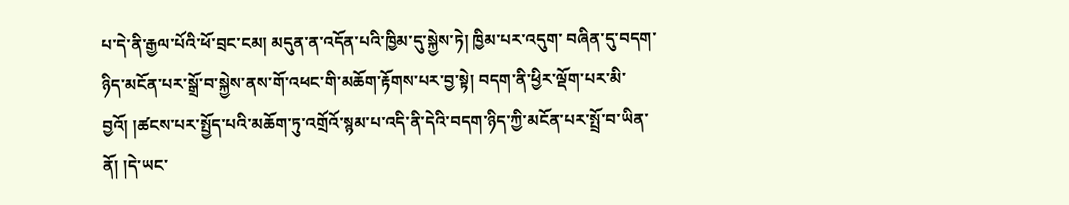པ་དེ་ནི་རྒྱལ་པོའི་ཕོ་བྲང་ངམ། མདུན་ན་འདོན་པའི་ཁྱིམ་དུ་སྐྱེས་ཏེ། ཁྱིམ་པར་འདུག་ བཞིན་དུ་བདག་ཉིད་མངོན་པར་སྒྲོ་བ་སྐྱེས་ནས་གོ་འཕང་གི་མཆོག་རྟོགས་པར་བྱ་སྟེ། བདག་ནི་ཕྱིར་ལྡོག་པར་མི་བྱའོ། །ཚངས་པར་སྤྱོད་པའི་མཆོག་ཏུ་འགྲོའོ་སྙམ་པ་འདི་ནི་དེའི་བདག་ཉིད་ཀྱི་མངོན་པར་སྤྲོ་བ་ཡིན་ནོ། །དེ་ཡང་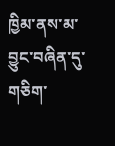ཁྱིམ་ནས་མ་བྱུང་བཞིན་དུ་གཅིག་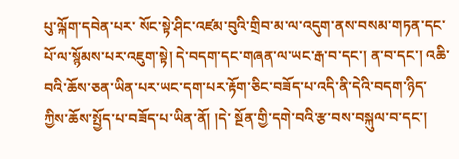པུ་ལྐོག་དབེན་པར་ སོང་སྟེ་ཤིང་འཛམ་བུའི་གྲིབ་མ་ལ་འདུག་ནས་བསམ་གཏན་དང་པོ་ལ་སྙོམས་པར་འཇུག་སྟེ། དེ་བདག་དང་གཞན་ལ་ཡང་རྒ་བ་དང་། ན་བ་དང་། འཆི་བའི་ཆོས་ཅན་ཡིན་པར་ཡང་དག་པར་རྟོག་ཅིང་བཟོད་པ་འདི་ནི་དེའི་བདག་ཉིད་ཀྱིས་ཆོས་སྤྱོད་པ་བཟོད་པ་ཡིན་ནོ། །དེ་ སྔོན་གྱི་དགེ་བའི་རྩ་བས་བསྐུལ་བ་དང་།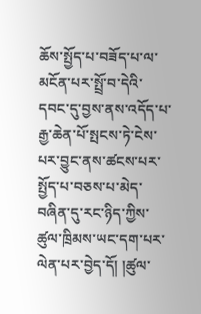ཆོས་སྤྱོད་པ་བཟོད་པ་ལ་མངོན་པར་སྤྲོ་བ་དེའི་དབང་དུ་བྱས་ནས་འདོད་པ་རྒྱ་ཆེན་པོ་སྤངས་ཏེ་ངེས་པར་བྱུང་ནས་ཚངས་པར་སྤྱོད་པ་བཅས་པ་མེད་བཞིན་དུ་རང་ཉིད་ཀྱིས་ཚུལ་ཁྲིམས་ཡང་དག་པར་ལེན་པར་བྱེད་དོ། །ཚུལ་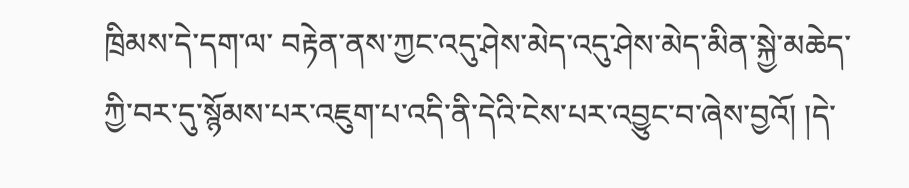ཁྲིམས་དེ་དག་ལ་ བརྟེན་ནས་ཀྱང་འདུ་ཤེས་མེད་འདུ་ཤེས་མེད་མིན་སྐྱེ་མཆེད་ཀྱི་བར་དུ་སྙོམས་པར་འཇུག་པ་འདི་ནི་དེའི་ངེས་པར་འབྱུང་བ་ཞེས་བྱའོ། །དེ་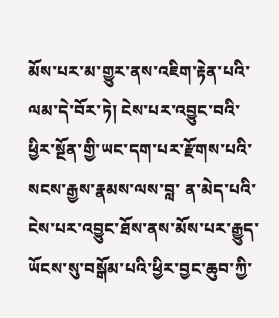མོས་པར་མ་གྱུར་ནས་འཇིག་རྟེན་པའི་ལམ་དེ་བོར་ཏེ། ངེས་པར་འབྱུང་བའི་ཕྱིར་སྔོན་གྱི་ཡང་དག་པར་རྫོགས་པའི་སངས་རྒྱས་རྣམས་ལས་བླ་ ན་མེད་པའི་ངེས་པར་འབྱུང་ཐོས་ནས་མོས་པར་རྒྱུད་ཡོངས་སུ་བསྒོམ་པའི་ཕྱིར་བྱང་ཆུབ་ཀྱི་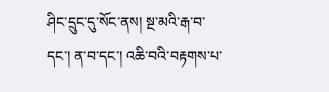ཤིང་དྲུང་དུ་སོང་ནས། སྔ་མའི་རྒ་བ་དང་། ན་བ་དང་། འཆི་བའི་བརྟགས་པ་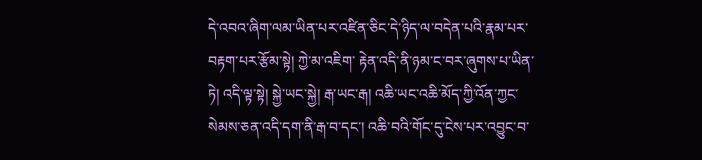དེ་འབའ་ཞིག་ལམ་ཡིན་པར་འཛིན་ཅིང་དེ་ཉིད་ལ་བདེན་པའི་རྣམ་པར་བརྟག་པར་རྩོམ་སྟེ། ཀྱེ་མ་འཇིག་ རྟེན་འདི་ནི་ཉམ་ང་བར་ཞུགས་པ་ཡིན་ཏེ། འདི་ལྟ་སྟེ། སྐྱེ་ཡང་སྐྱེ། རྒ་ཡང་རྒ། འཆི་ཡང་འཆི་མོད་ཀྱི་འོན་ཀྱང་སེམས་ཅན་འདི་དག་ནི་རྒ་བ་དང་། འཆི་བའི་གོང་དུ་ངེས་པར་འབྱུང་བ་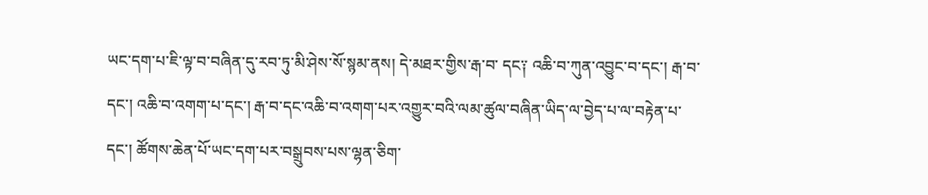ཡང་དག་པ་ཇི་ལྟ་བ་བཞིན་དུ་རབ་ཏུ་མི་ཤེས་སོ་སྙམ་ནས། དེ་མཐར་གྱིས་རྒ་བ་ དང༑ འཆི་བ་ཀུན་འབྱུང་བ་དང་། རྒ་བ་དང་། འཆི་བ་འགག་པ་དང་། རྒ་བ་དང་འཆི་བ་འགག་པར་འགྱུར་བའི་ལམ་ཚུལ་བཞིན་ཡིད་ལ་བྱེད་པ་ལ་བརྟེན་པ་དང་། ཚོགས་ཆེན་པོ་ཡང་དག་པར་བསྒྲུབས་པས་ལྷན་ཅིག་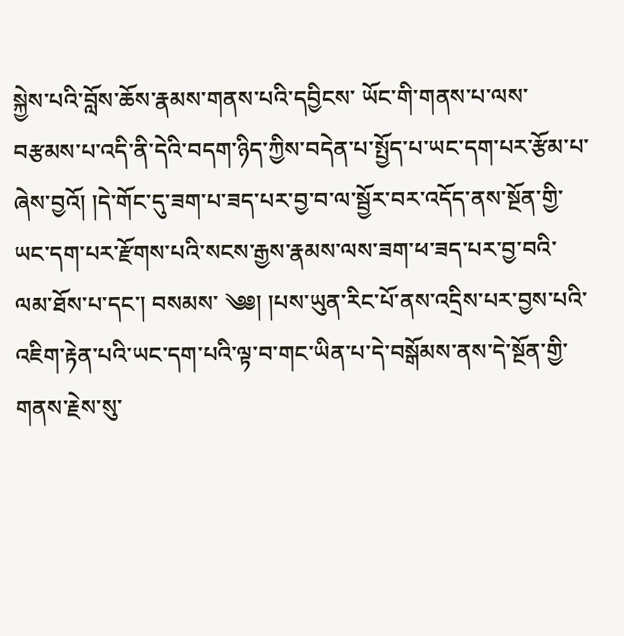སྐྱེས་པའི་བློས་ཆོས་རྣམས་གནས་པའི་དབྱིངས་ ཡོང་གི་གནས་པ་ལས་བརྩམས་པ་འདི་ནི་དེའི་བདག་ཉིད་ཀྱིས་བདེན་པ་སྤྱོད་པ་ཡང་དག་པར་རྩོམ་པ་ཞེས་བྱའོ། །དེ་གོང་དུ་ཟག་པ་ཟད་པར་བྱ་བ་ལ་སྦྱོར་བར་འདོད་ནས་སྔོན་གྱི་ཡང་དག་པར་རྫོགས་པའི་སངས་རྒྱས་རྣམས་ལས་ཟག་ཕ་ཟད་པར་བྱ་བའི་ལམ་ཐོས་པ་དང་། བསམས་ ༄༅། །པས་ཡུན་རིང་པོ་ནས་འདྲིས་པར་བྱས་པའི་འཇིག་རྟེན་པའི་ཡང་དག་པའི་ལྟ་བ་གང་ཡིན་པ་དེ་བསྒོམས་ནས་དེ་སྔོན་གྱི་གནས་རྗེས་སུ་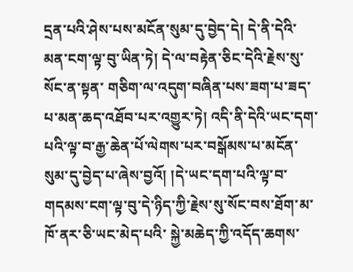དྲན་པའི་ཤེས་པས་མངོན་སུམ་དུ་བྱེད་དེ། དེ་ནི་དེའི་མན་ངག་ལྟ་བུ་ཡིན་ཏེ། དེ་ལ་བརྟེན་ཅིང་དེའི་རྗེས་སུ་སོང་ན་སྟན་ གཅིག་ལ་འདུག་བཞིན་པས་ཟག་པ་ཟད་པ་མན་ཆད་འཐོབ་པར་འགྱུར་ཏེ། འདི་ནི་དེའི་ཡང་དག་པའི་ལྟ་བ་རྒྱ་ཆེན་པོ་ལེགས་པར་བསྒོམས་པ་མངོན་སུམ་དུ་བྱེད་པ་ཞེས་བྱའོ། །དེ་ཡང་དག་པའི་ལྟ་བ་གདམས་ངག་ལྟ་བུ་དེ་ཉིད་ཀྱི་རྗེས་སུ་སོང་བས་ཐོག་མ་ཁོ་ནར་ཅི་ཡང་མེད་པའི་ སྐྱེ་མཆེད་ཀྱི་འདོད་ཆགས་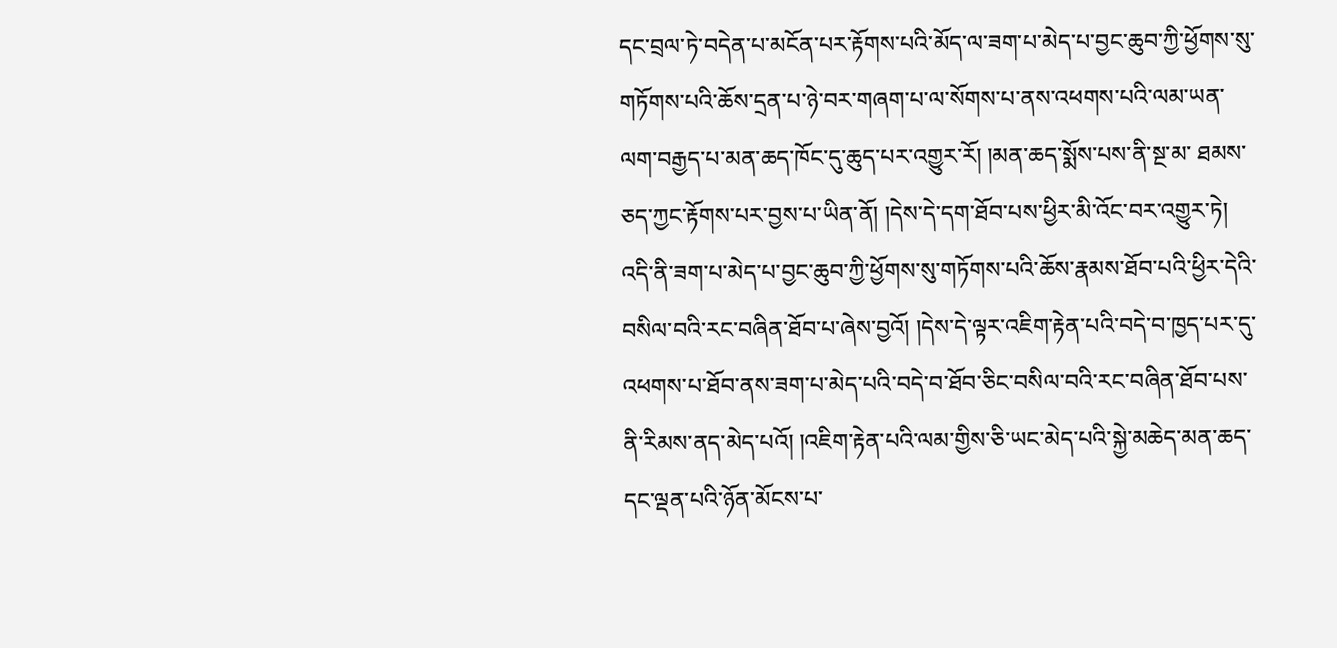དང་བྲལ་ཏེ་བདེན་པ་མངོན་པར་རྟོགས་པའི་མོད་ལ་ཟག་པ་མེད་པ་བྱང་ཆུབ་ཀྱི་ཕྱོགས་སུ་གཏོགས་པའི་ཆོས་དྲན་པ་ཉེ་བར་གཞག་པ་ལ་སོགས་པ་ནས་འཕགས་པའི་ལམ་ཡན་ལག་བརྒྱད་པ་མན་ཆད་ཁོང་དུ་ཆུད་པར་འགྱུར་རོ། །མན་ཆད་སྨོས་པས་ནི་སྔ་མ་ ཐམས་ཅད་ཀྱང་རྟོགས་པར་བྱས་པ་ཡིན་ནོ། །དེས་དེ་དག་ཐོབ་པས་ཕྱིར་མི་འོང་བར་འགྱུར་ཏེ། འདི་ནི་ཟག་པ་མེད་པ་བྱང་ཆུབ་ཀྱི་ཕྱོགས་སུ་གཏོགས་པའི་ཆོས་རྣམས་ཐོབ་པའི་ཕྱིར་དེའི་བསིལ་བའི་རང་བཞིན་ཐོབ་པ་ཞེས་བྱའོ། །དེས་དེ་ལྟར་འཇིག་རྟེན་པའི་བདེ་བ་ཁྱད་པར་དུ་ འཕགས་པ་ཐོབ་ནས་ཟག་པ་མེད་པའི་བདེ་བ་ཐོབ་ཅིང་བསིལ་བའི་རང་བཞིན་ཐོབ་པས་ནི་རིམས་ནད་མེད་པའོ། །འཇིག་རྟེན་པའི་ལམ་གྱིས་ཅི་ཡང་མེད་པའི་སྐྱེ་མཆེད་མན་ཆད་དང་ལྡན་པའི་ཉོན་མོངས་པ་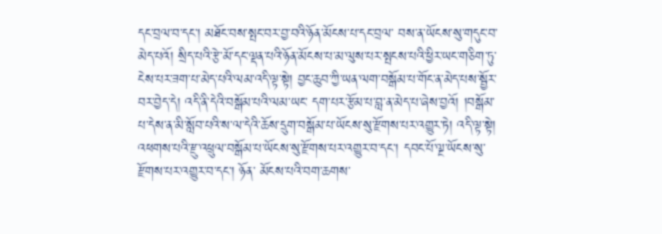དང་བྲལ་བ་དང་། མཐོང་བས་སྤང་བར་བྱ་བའི་ཉོན་མོངས་པ་དང་བྲལ་ བས་ན་ཡོངས་སུ་གདུང་བ་མེད་པའོ། སྲིད་པའི་རྩེ་མོ་དང་ལྡན་པའི་ཉོན་མོངས་པ་མ་ལུས་པར་སྤངས་པའི་ཕྱིར་ཡང་གཅིག་ཏུ་ངེས་པར་ཟག་པ་མེད་པའི་ལམ་འདི་ལྟ་སྟེ། བྱང་ཆུབ་ཀྱི་ཡན་ལག་བསྒོམ་པ་གོང་ན་མེད་པས་སྦྱོར་བར་བྱེད་དེ། འདི་ནི་དེའི་བསྒོམ་པའི་ལམ་ཡང་ དག་པར་རྩོམ་པ་བླ་ན་མེད་པ་ཞེས་བྱའོ། །བསྒོམ་པ་དེས་ན་མི་སློབ་པའི་ས་ལ་དེའི་ཆོས་དྲུག་བསྒོམ་པ་ཡོངས་སུ་རྫོགས་པར་འགྱུར་ཏེ། འདི་ལྟ་སྟེ། འཕགས་པའི་རྫུ་འཕྲུལ་བསྒོམ་པ་ཡོངས་སུ་རྫོགས་པར་འགྱུར་བ་དང་། དབང་པོ་ལྔ་ཡོངས་སུ་རྫོགས་པར་འགྱུར་བ་དང་། ཉོན་ མོངས་པའི་བག་ཆགས་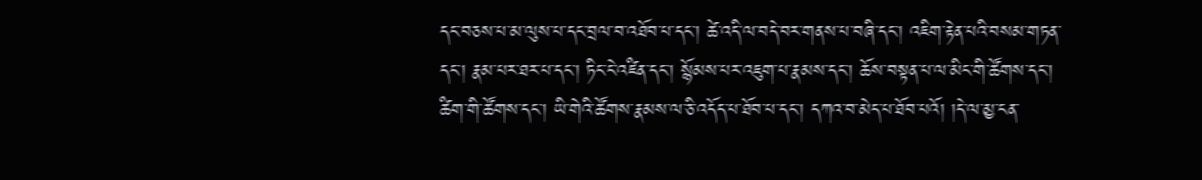དང་བཅས་པ་མ་ལུས་པ་དང་བྲལ་བ་འཐོབ་པ་དང་། ཚེ་འདི་ལ་བདེ་བར་གནས་པ་བཞི་དང་། འཇིག་རྟེན་པའི་བསམ་གཏན་དང་། རྣམ་པར་ཐར་པ་དང་། ཏིང་ངེ་འཛིན་དང་། སྙོམས་པར་འཇུག་པ་རྣམས་དང་། ཆོས་བསྟན་པ་ལ་མིང་གི་ཚོགས་དང་། ཚིག་གི་ཚོགས་དང་། ཡི་གེའི་ཚོགས་རྣམས་ལ་ཅི་འདོད་པ་ཐོབ་པ་དང་། དཀའ་བ་མེད་པ་ཐོབ་པའོ། །དེ་ལ་མྱ་ངན་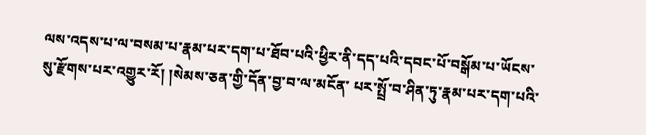ལས་འདས་པ་ལ་བསམ་པ་རྣམ་པར་དག་པ་ཐོབ་པའི་ཕྱིར་ནི་དད་པའི་དབང་པོ་བསྒོམ་པ་ཡོངས་སུ་རྫོགས་པར་འགྱུར་རོ། །སེམས་ཅན་གྱི་དོན་བྱ་བ་ལ་མངོན་ པར་སྤྲོ་བ་ཤིན་ཏུ་རྣམ་པར་དག་པའི་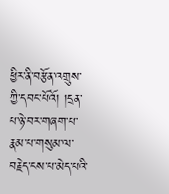ཕྱིར་ནི་བརྩོན་འགྲུས་ཀྱི་དབང་པོའོ། །དྲན་པ་ཉེ་བར་གཞག་པ་རྣམ་པ་གསུམ་ལ་བརྗེད་ངས་པ་མེད་པའི་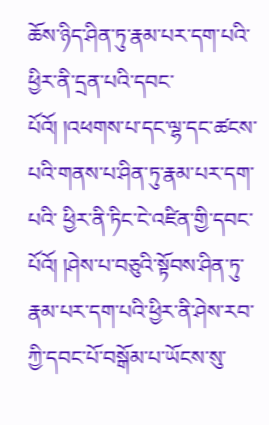ཆོས་ཉིད་ཤིན་ཏུ་རྣམ་པར་དག་པའི་ཕྱིར་ནི་དྲན་པའི་དབང་པོའོ། །འཕགས་པ་དང་ལྷ་དང་ཚངས་པའི་གནས་པ་ཤིན་ཏུ་རྣམ་པར་དག་པའི་ ཕྱིར་ནི་ཏིང་ངེ་འཛིན་གྱི་དབང་པོའོ། །ཤེས་པ་བཅུའི་སྟོབས་ཤིན་ཏུ་རྣམ་པར་དག་པའི་ཕྱིར་ནི་ཤེས་རབ་ཀྱི་དབང་པོ་བསྒོམ་པ་ཡོངས་སུ་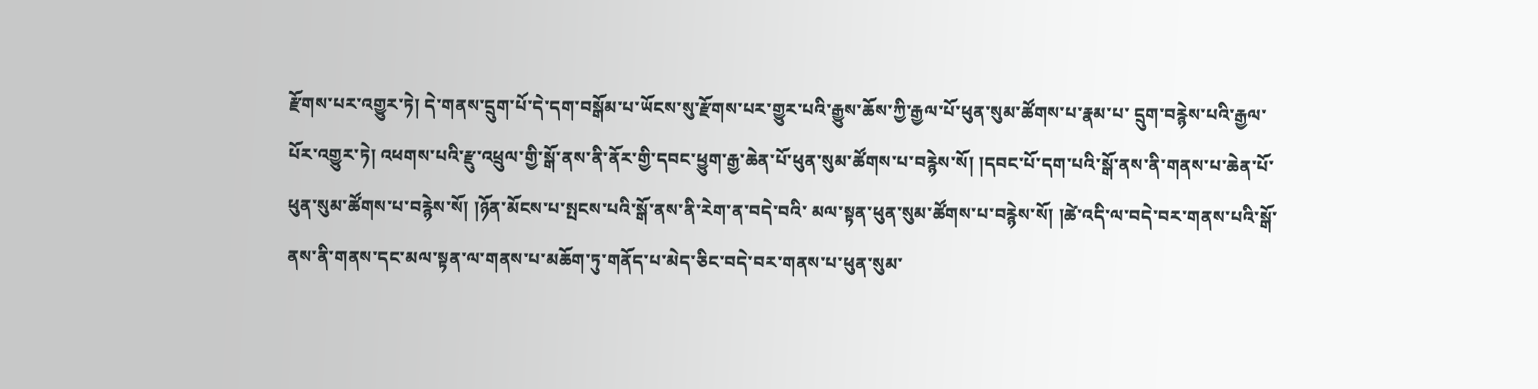རྫོགས་པར་འགྱུར་ཏེ། དེ་གནས་དྲུག་པོ་དེ་དག་བསྒོམ་པ་ཡོངས་སུ་རྫོགས་པར་གྱུར་པའི་རྒྱུས་ཆོས་ཀྱི་རྒྱལ་པོ་ཕུན་སུམ་ཚོགས་པ་རྣམ་པ་ དྲུག་བརྙེས་པའི་རྒྱལ་པོར་འགྱུར་ཏེ། འཕགས་པའི་རྫུ་འཕྲུལ་གྱི་སྒོ་ནས་ནི་ནོར་གྱི་དབང་ཕྱུག་རྒྱ་ཆེན་པོ་ཕུན་སུམ་ཚོགས་པ་བརྙེས་སོ། །དབང་པོ་དག་པའི་སྒོ་ནས་ནི་གནས་པ་ཆེན་པོ་ཕུན་སུམ་ཚོགས་པ་བརྙེས་སོ། །ཉོན་མོངས་པ་སྤངས་པའི་སྒོ་ནས་ནི་རེག་ན་བདེ་བའི་ མལ་སྟན་ཕུན་སུམ་ཚོགས་པ་བརྙེས་སོ། །ཚེ་འདི་ལ་བདེ་བར་གནས་པའི་སྒོ་ནས་ནི་གནས་དང་མལ་སྟན་ལ་གནས་པ་མཆོག་ཏུ་གནོད་པ་མེད་ཅིང་བདེ་བར་གནས་པ་ཕུན་སུམ་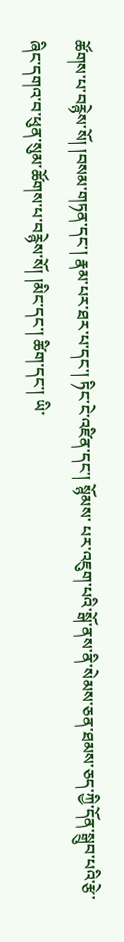ཚོགས་པ་བརྙེས་སོ། །བསམ་གཏན་དང་། རྣམ་པར་ཐར་པ་དང་། ཏིང་ངེ་འཛིན་དང་། སྙོམས་ པར་འཇུག་པའི་སྒོ་ནས་ནི་སེམས་ཅན་ཐམས་ཅད་ཀྱི་དོན་སྒྲུབ་པའི་རྩེ་ཞིང་དགའ་བ་ཕུན་སུམ་ཚོགས་པ་བརྙེས་སོ། །མིང་དང་། ཚིག་དང་། ཡི་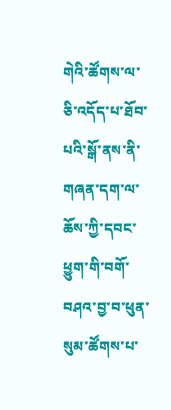གེའི་ཚོགས་ལ་ཅི་འདོད་པ་ཐོབ་པའི་སྒོ་ནས་ནི་གཞན་དག་ལ་ཆོས་ཀྱི་དབང་ཕྱུག་གི་བགོ་བཤའ་བྱ་བ་ཕུན་སུམ་ཚོགས་པ་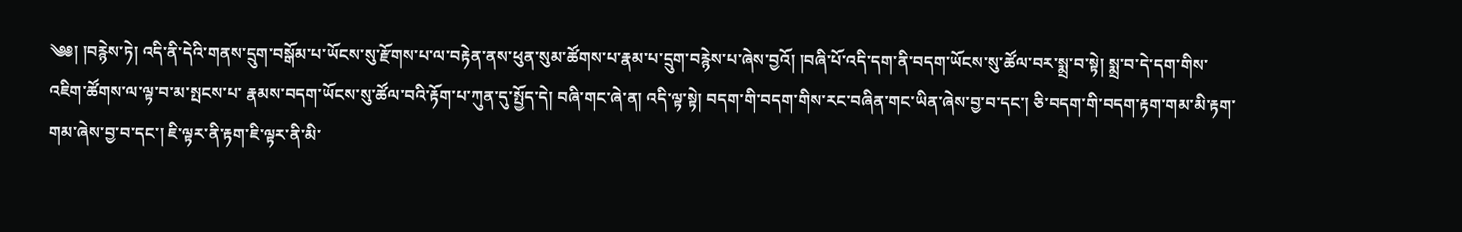༄༅། །བརྙེས་ཏེ། འདི་ནི་དེའི་གནས་དྲུག་བསྒོམ་པ་ཡོངས་སུ་རྫོགས་པ་ལ་བརྟེན་ནས་ཕུན་སུམ་ཚོགས་པ་རྣམ་པ་དྲུག་བརྙེས་པ་ཞེས་བྱའོ། །བཞི་པོ་འདི་དག་ནི་བདག་ཡོངས་སུ་ཚོལ་བར་སྨྲ་བ་སྟེ། སྨྲ་བ་དེ་དག་གིས་འཇིག་ཚོགས་ལ་ལྟ་བ་མ་སྤངས་པ་ རྣམས་བདག་ཡོངས་སུ་ཚོལ་བའི་རྟོག་པ་ཀུན་དུ་སྤྱོད་དེ། བཞི་གང་ཞེ་ན། འདི་ལྟ་སྟེ། བདག་གི་བདག་གིས་རང་བཞིན་གང་ཡིན་ཞེས་བྱ་བ་དང་། ཅི་བདག་གི་བདག་རྟག་གམ་མི་རྟག་གམ་ཞེས་བྱ་བ་དང་། ཇི་ལྟར་ནི་རྟག་ཇི་ལྟར་ནི་མི་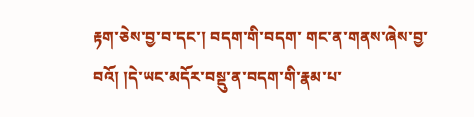རྟག་ཅེས་བྱ་བ་དང་། བདག་གི་བདག་ གང་ན་གནས་ཞེས་བྱ་བའོ། །དེ་ཡང་མདོར་བསྡུ་ན་བདག་གི་རྣམ་པ་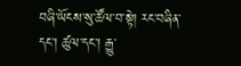བཞི་ཡོངས་སུ་ཚོལ་བ་སྟེ། རང་བཞིན་དང་། ཚུལ་དང་། རྒྱུ་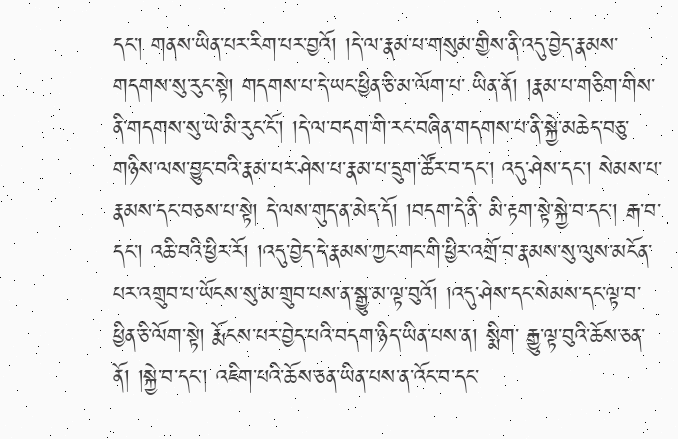དང་། གནས་ཡིན་པར་རིག་པར་བྱའོ། །དེ་ལ་རྣམ་པ་གསུམ་གྱིས་ནི་འདུ་བྱེད་རྣམས་གདགས་སུ་རུང་སྟེ། གདགས་པ་དེ་ཡང་ཕྱིན་ཅི་མ་ལོག་པ་ ཡིན་ནོ། །རྣམ་པ་གཅིག་གིས་ནི་གདགས་སུ་ཡེ་མི་རུང་ངོ་། །དེ་ལ་བདག་གི་རང་བཞིན་གདགས་པ་ནི་སྐྱེ་མཆེད་བཅུ་གཉིས་ལས་བྱུང་བའི་རྣམ་པར་ཤེས་པ་རྣམ་པ་དྲུག་ཚོར་བ་དང་། འདུ་ཤེས་དང་། སེམས་པ་རྣམས་དང་བཅས་པ་སྟེ། དེ་ལས་གུད་ན་མེད་དོ། །བདག་དེ་ནི་ མི་རྟག་སྟེ་སྐྱེ་བ་དང་། རྒ་བ་དང་། འཆི་བའི་ཕྱིར་རོ། །འདུ་བྱེད་དེ་རྣམས་ཀྱང་གང་གི་ཕྱིར་འགྲོ་བ་རྣམས་སུ་ལུས་མངོན་པར་འགྲུབ་པ་ཡོངས་སུ་མ་གྲུབ་པས་ན་སྒྱུ་མ་ལྟ་བུའོ། །འདུ་ཤེས་དང་སེམས་དང་ལྟ་བ་ཕྱིན་ཅི་ལོག་སྟེ། རྨོངས་པར་བྱེད་པའི་བདག་ཉིད་ཡིན་པས་ན། སྨིག་ རྒྱུ་ལྟ་བུའི་ཆོས་ཅན་ནོ། །སྐྱེ་བ་དང་། འཇིག་པའི་ཆོས་ཅན་ཡིན་པས་ན་འོང་བ་དང་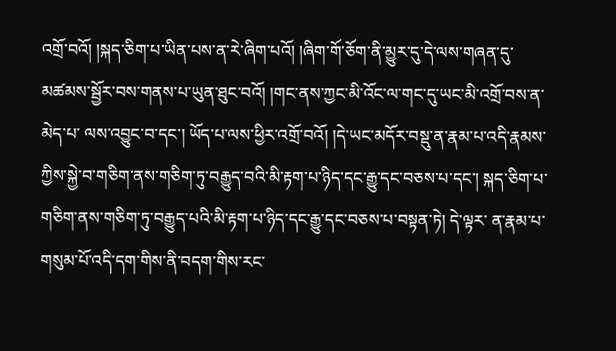འགྲོ་བའོ། །སྐད་ཅིག་པ་ཡིན་པས་ན་རེ་ཞིག་པའོ། །ཞིག་གོ་ཅོག་ནི་མྱུར་དུ་དེ་ལས་གཞན་དུ་མཚམས་སྦྱོར་བས་གནས་པ་ཡུན་ཐུང་བའོ། །གང་ནས་ཀྱང་མི་འོང་ལ་གང་དུ་ཡང་མི་འགྲོ་བས་ན་མེད་པ་ ལས་འབྱུང་བ་དང་། ཡོད་པ་ལས་ཕྱིར་འགྲོ་བའོ། །དེ་ཡང་མདོར་བསྡུ་ན་རྣམ་པ་འདི་རྣམས་ཀྱིས་སྐྱེ་བ་གཅིག་ནས་གཅིག་ཏུ་བརྒྱུད་བའི་མི་རྟག་པ་ཉིད་དང་རྒྱུ་དང་བཅས་པ་དང་། སྐད་ཅིག་པ་གཅིག་ནས་གཅིག་ཏུ་བརྒྱུད་པའི་མི་རྟག་པ་ཉིད་དང་རྒྱུ་དང་བཅས་པ་བསྟན་ཏེ། དེ་ལྟར་ ན་རྣམ་པ་གསུམ་པོ་འདི་དག་གིས་ནི་བདག་གིས་རང་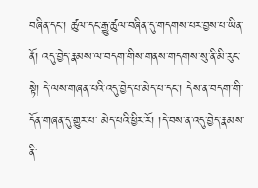བཞིན་དང་། ཚུལ་དང་རྒྱུ་ཚུལ་བཞིན་དུ་གདགས་པར་བྱས་པ་ཡིན་ནོ། འདུ་བྱེད་རྣམས་ལ་བདག་གིས་གནས་གདགས་སུ་ནི་མི་རུང་སྟེ། དེ་ལས་གཞན་པའི་འདུ་བྱེད་པ་མེད་པ་དང་། དེས་ན་བདག་གི་དོན་གཞན་དུ་གྱུར་པ་ མེད་པའི་ཕྱིར་རོ། །དེ་བས་ན་འདུ་བྱེད་རྣམས་ནི་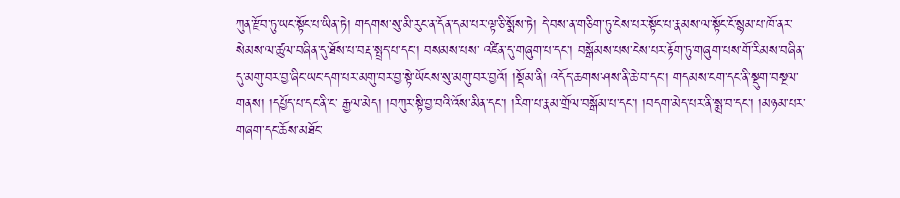ཀུན་རྫོབ་ཏུ་ཡང་སྟོང་པ་ཡིན་ཏེ། གདགས་སུ་མི་རུང་ན་དོན་དམ་པར་ལྟ་ཅི་སྨོས་ཏེ། དེ་བས་ན་གཅིག་ཏུ་ངེས་པར་སྟོང་པ་རྣམས་ལ་སྟོང་ངོ་སྙམ་པ་ཁོ་ནར་སེམས་ལ་ཚུལ་བཞིན་དུ་ཐོས་པ་བརྡ་སྤྲད་པ་དང་། བསམས་པས་ འཛིན་དུ་གཞུག་པ་དང་། བསྒོམས་པས་ངེས་པར་རྟོག་ཏུ་གཞུག་པས་གོ་རིམས་བཞིན་དུ་མགུ་བར་བྱ་ཞིང་ཡང་དག་པར་མགུ་བར་བྱ་སྟེ་ཡོངས་སུ་མགུ་བར་བྱའོ། །སྡོམ་ནི། འདོད་ཆགས་ཤས་ནི་ཆེ་བ་དང་། གདམས་ངག་དང་ནི་སྡུག་བསྔལ་གནས། །དཔྱོད་པ་དང་ནི་ང་ རྒྱལ་མེད། །བཀུར་སྟི་བྱ་བའི་འོས་མིན་དང་། །རིག་པ་རྣམ་གྲོལ་བསྒོམ་པ་དང་། །བདག་མེད་པར་ནི་སྨྲ་བ་དང་། །མཉམ་པར་གཞག་དང་ཆོས་མཐོང་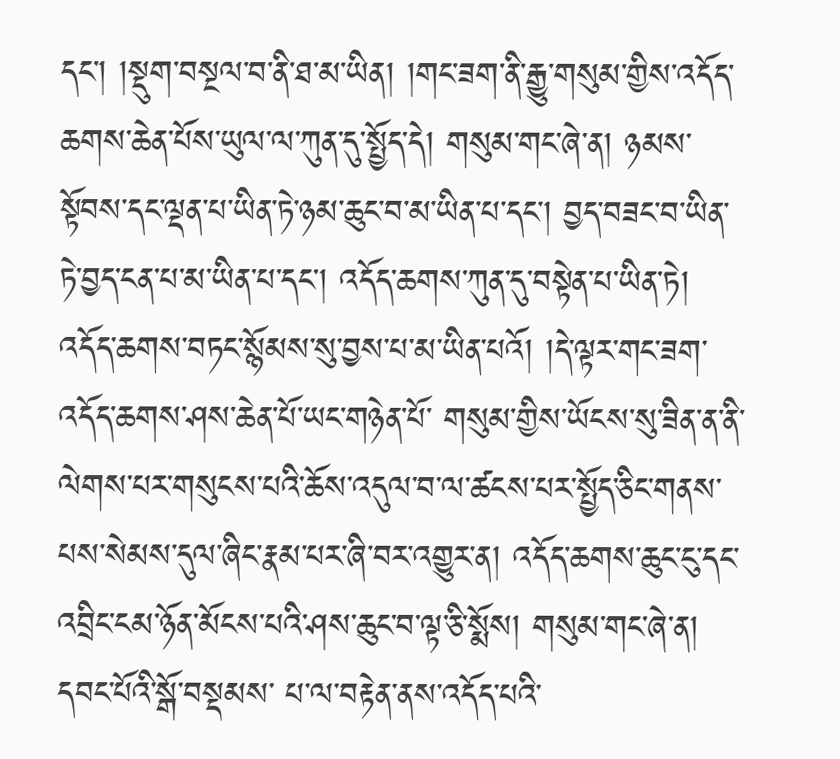དང་། །སྡུག་བསྔལ་བ་ནི་ཐ་མ་ཡིན། །གང་ཟག་ནི་རྒྱུ་གསུམ་གྱིས་འདོད་ཆགས་ཆེན་པོས་ཡུལ་ལ་ཀུན་དུ་སྤྱོད་དེ། གསུམ་གང་ཞེ་ན། ཉམས་སྟོབས་དང་ལྡན་པ་ཡིན་ཏེ་ཉམ་ཆུང་བ་མ་ཡིན་པ་དང་། བྱད་བཟང་བ་ཡིན་ཏེ་བྱད་ངན་པ་མ་ཡིན་པ་དང་། འདོད་ཆགས་ཀུན་དུ་བསྟེན་པ་ཡིན་ཏེ། འདོད་ཆགས་བཏང་སྙོམས་སུ་བྱས་པ་མ་ཡིན་པའོ། །དེ་ལྟར་གང་ཟག་འདོད་ཆགས་ཤས་ཆེན་པོ་ཡང་གཉེན་པོ་ གསུམ་གྱིས་ཡོངས་སུ་ཟིན་ན་ནི་ལེགས་པར་གསུངས་པའི་ཆོས་འདུལ་བ་ལ་ཚངས་པར་སྤྱོད་ཅིང་གནས་པས་སེམས་དུལ་ཞིང་རྣམ་པར་ཞི་བར་འགྱུར་ན། འདོད་ཆགས་ཆུང་ངུ་དང་འབྲིང་ངམ་ཉོན་མོངས་པའི་ཤས་ཆུང་བ་ལྟ་ཅི་སྨོས། གསུམ་གང་ཞེ་ན། དབང་པོའི་སྒོ་བསྡམས་ པ་ལ་བརྟེན་ནས་འདོད་པའི་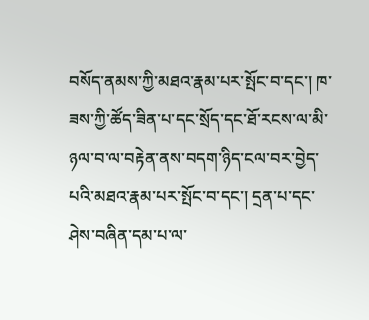བསོད་ནམས་ཀྱི་མཐའ་རྣམ་པར་སྤོང་བ་དང་། ཁ་ཟས་ཀྱི་ཚོད་ཟིན་པ་དང་སྲོད་དང་ཐོ་རངས་ལ་མི་ཉལ་བ་ལ་བརྟེན་ནས་བདག་ཉིད་ངལ་བར་བྱེད་པའི་མཐའ་རྣམ་པར་སྤོང་བ་དང་། དྲན་པ་དང་ཤེས་བཞིན་དམ་པ་ལ་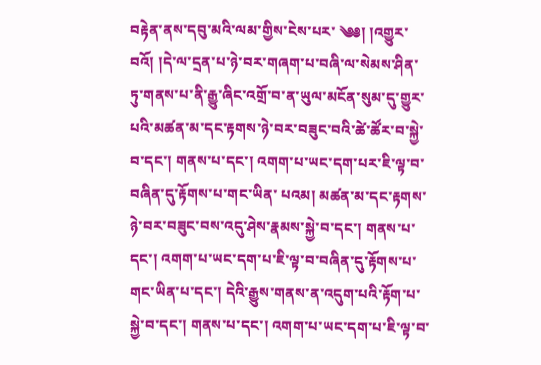བརྟེན་ནས་དབུ་མའི་ལམ་གྱིས་ངེས་པར་ ༄༅། །འགྱུར་བའོ། །དེ་ལ་དྲན་པ་ཉེ་བར་གཞག་པ་བཞི་ལ་སེམས་ཤིན་ཏུ་གནས་པ་ནི་རྒྱུ་ཞིང་འགྲོ་བ་ན་ཡུལ་མངོན་སུམ་དུ་གྱུར་པའི་མཚན་མ་དང་རྟགས་ཉེ་བར་བཟུང་བའི་ཚེ་ཚོར་བ་སྐྱེ་བ་དང་། གནས་པ་དང་། འགག་པ་ཡང་དག་པར་ཇི་ལྟ་བ་བཞིན་དུ་རྟོགས་པ་གང་ཡིན་ པའམ། མཚན་མ་དང་རྟགས་ཉེ་བར་བཟུང་བས་འདུ་ཤེས་རྣམས་སྐྱེ་བ་དང་། གནས་པ་དང་། འགག་པ་ཡང་དག་པ་ཇི་ལྟ་བ་བཞིན་དུ་རྟོགས་པ་གང་ཡིན་པ་དང་། དེའི་རྒྱུས་གནས་ན་འདུག་པའི་རྟོག་པ་སྐྱེ་བ་དང་། གནས་པ་དང་། འགག་པ་ཡང་དག་པ་ཇི་ལྟ་བ་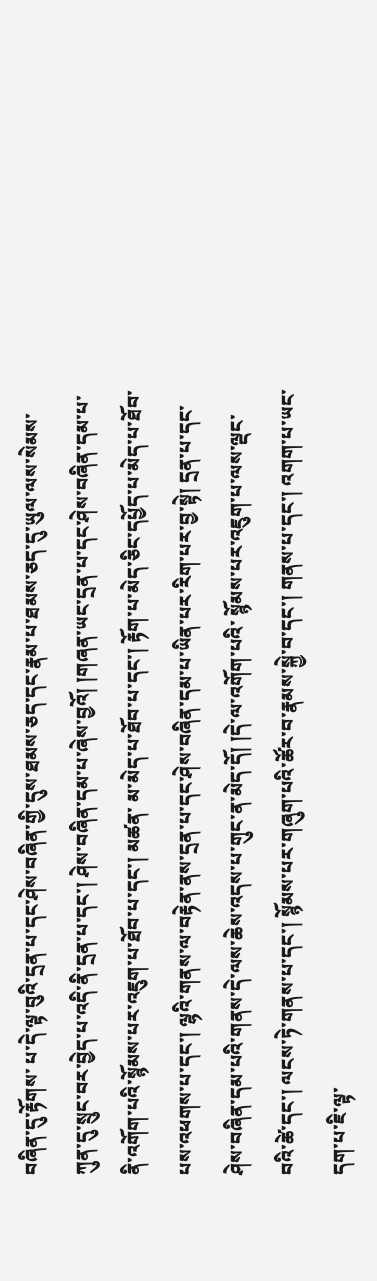བཞིན་དུ་རྟོགས་ པ་དེ་ལྟ་བུའི་དྲན་པ་དང་ཤེས་བཞིན་གྱི་དུས་ཐམས་ཅད་དང་རྣམ་པ་ཐམས་ཅད་དུ་ཡུལ་ལས་སེམས་ཀུན་དུ་སྲུང་བར་བྱེད་པ་འདི་ནི་དྲན་པ་དང་། ཤེས་བཞིན་དམ་པ་ཞེས་བྱའོ། །གཞན་ཡང་དྲན་པ་དང་ཤེས་བཞིན་དམ་པ་ནི་འགོག་པའི་སྙོམས་པར་འཇུག་པ་ཐོབ་པ་དང་། མཚན་ མ་མེད་པ་ཐོབ་པ་དང་། རྟོག་པ་མེད་ཅིང་དཔྱོད་པ་མེད་པ་ཐོབ་པས་འཕགས་པ་དང་། ལྷའི་གནས་ལ་བརྟེན་ནས་དྲན་པ་དང་ཤེས་བཞིན་དམ་པ་ཡིན་པར་རིག་པར་བྱ་སྟེ། དྲན་པ་དང་ཤེས་བཞིན་དམ་པའི་གནས་དེ་ལས་ཆེས་འདས་པ་གུང་ན་མེད་དོ། །དེ་ལ་འགོག་པའི་ སྙོམས་པར་འཇུག་པ་ལས་ལྡང་བའི་ཚེ་དང་། ལངས་ཏེ་གནས་པ་དང་། སྙོམས་པར་གཞུག་པའི་ཚོར་བ་རྣམས་སྐྱེ་བ་དང་། གནས་པ་དང་། འགག་པ་ཡང་དག་པ་ཇི་ལྟ་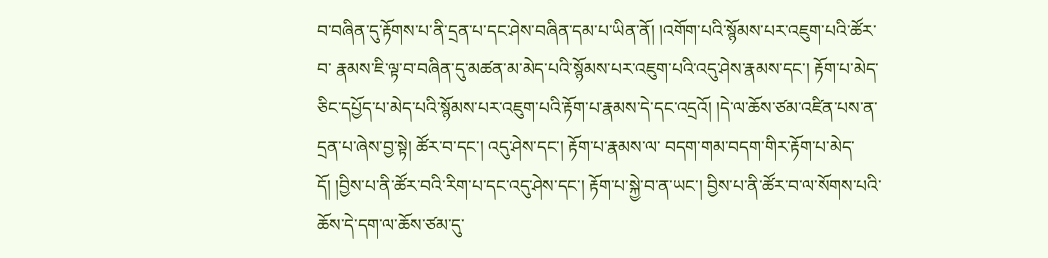བ་བཞིན་དུ་རྟོགས་པ་ནི་དྲན་པ་དང་ཤེས་བཞིན་དམ་པ་ཡིན་ནོ། །འགོག་པའི་སྙོམས་པར་འཇུག་པའི་ཚོར་བ་ རྣམས་ཇི་ལྟ་བ་བཞིན་དུ་མཚན་མ་མེད་པའི་སྙོམས་པར་འཇུག་པའི་འདུ་ཤེས་རྣམས་དང་། རྟོག་པ་མེད་ཅིང་དཔྱོད་པ་མེད་པའི་སྙོམས་པར་འཇུག་པའི་རྟོག་པ་རྣམས་དེ་དང་འདྲའོ། །དེ་ལ་ཆོས་ཙམ་འཛིན་པས་ན་དྲན་པ་ཞེས་བྱ་སྟེ། ཚོར་བ་དང་། འདུ་ཤེས་དང་། རྟོག་པ་རྣམས་ལ་ བདག་གམ་བདག་གིར་རྟོག་པ་མེད་དོ། །བྱིས་པ་ནི་ཚོར་བའི་རིག་པ་དང་འདུ་ཤེས་དང་། རྟོག་པ་སྐྱེ་བ་ན་ཡང་། བྱིས་པ་ནི་ཚོར་བ་ལ་སོགས་པའི་ཆོས་དེ་དག་ལ་ཆོས་ཙམ་དུ་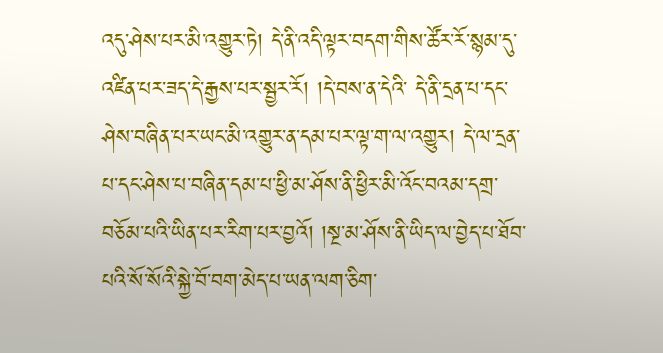འདུ་ཤེས་པར་མི་འགྱུར་ཏེ། དེ་ནི་འདི་ལྟར་བདག་གིས་ཚོར་རོ་སྙམ་དུ་འཛིན་པར་ཟད་དེ་རྒྱས་པར་སྦྱར་རོ། །དེ་བས་ན་དེའི་ དེ་ནི་དྲན་པ་དང་ཤེས་བཞིན་པར་ཡང་མི་འགྱུར་ན་དམ་པར་ལྟ་ག་ལ་འགྱུར། དེ་ལ་དྲན་པ་དང་ཤེས་པ་བཞིན་དམ་པ་ཕྱི་མ་ཤོས་ནི་ཕྱིར་མི་འོང་བའམ་དགྲ་བཅོམ་པའི་ཡིན་པར་རིག་པར་བྱའོ། །སྔ་མ་ཤོས་ནི་ཡིད་ལ་བྱེད་པ་ཐོབ་པའི་སོ་སོའི་སྐྱེ་བོ་བག་མེད་པ་ཡན་ལག་ཅིག་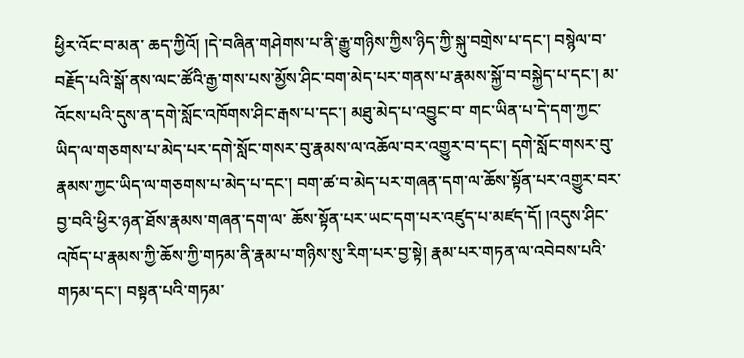ཕྱིར་འོང་བ་མན་ ཆད་ཀྱིའོ། །དེ་བཞིན་གཤེགས་པ་ནི་རྒྱུ་གཉིས་ཀྱིས་ཉིད་ཀྱི་སྐུ་བགྲེས་པ་དང་། བསྙེལ་བ་བརྗོད་པའི་སྒོ་ནས་ལང་ཚོའི་རྒྱ་གས་པས་མྱོས་ཤིང་བག་མེད་པར་གནས་པ་རྣམས་སྐྱོ་བ་བསྐྱེད་པ་དང་། མ་འོངས་པའི་དུས་ན་དགེ་སློང་འཁོགས་ཤིང་རྒས་པ་དང་། མཐུ་མེད་པ་འབྱུང་བ་ གང་ཡིན་པ་དེ་དག་ཀྱང་ཡིད་ལ་གཅགས་པ་མེད་པར་དགེ་སློང་གསར་བུ་རྣམས་ལ་འཆོལ་བར་འགྱུར་བ་དང་། དགེ་སློང་གསར་བུ་རྣམས་ཀྱང་ཡིད་ལ་གཅགས་པ་མེད་པ་དང་། བག་ཚ་བ་མེད་པར་གཞན་དག་ལ་ཆོས་སྟོན་པར་འགྱུར་བར་བྱ་བའི་ཕྱིར་ཉན་ཐོས་རྣམས་གཞན་དག་ལ་ ཆོས་སྟོན་པར་ཡང་དག་པར་འཛུད་པ་མཛད་དོ། །འདུས་ཤིང་འཁོད་པ་རྣམས་ཀྱི་ཆོས་ཀྱི་གཏམ་ནི་རྣམ་པ་གཉིས་སུ་རིག་པར་བྱ་སྟེ། རྣམ་པར་གཏན་ལ་འབེབས་པའི་གཏམ་དང་། བསྟན་པའི་གཏམ་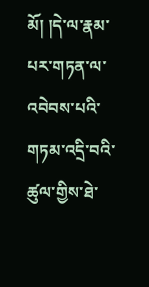མོ། །དེ་ལ་རྣམ་པར་གཏན་ལ་འབེབས་པའི་གཏམ་འདྲི་བའི་ཚུལ་གྱིས་ཐེ་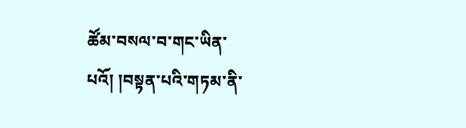ཚོམ་བསལ་བ་གང་ཡིན་པའོ། །བསྟན་པའི་གཏམ་ནི་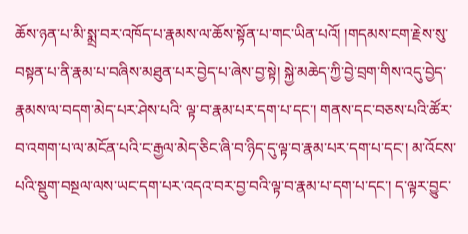ཆོས་ཉན་པ་མི་སྨྲ་བར་འཁོད་པ་རྣམས་ལ་ཆོས་སྟོན་པ་གང་ཡིན་པའོ། །གདམས་ངག་རྗེས་སུ་བསྟན་པ་ནི་རྣམ་པ་བཞིས་མཐུན་པར་བྱེད་པ་ཞེས་བྱ་སྟེ། སྐྱེ་མཆེད་ཀྱི་བྱེ་བྲག་གིས་འདུ་བྱེད་རྣམས་ལ་བདག་མེད་པར་ཤེས་པའི་ ལྟ་བ་རྣམ་པར་དག་པ་དང་། གནས་དང་བཅས་པའི་ཚོར་བ་འགག་པ་ལ་མངོན་པའི་ང་རྒྱལ་མེད་ཅིང་ཞི་བ་ཉིད་དུ་ལྟ་བ་རྣམ་པར་དག་པ་དང་། མ་འོངས་པའི་སྡུག་བསྔལ་ལས་ཡང་དག་པར་འདའ་བར་བྱ་བའི་ལྟ་བ་རྣམ་པ་དག་པ་དང་། ད་ལྟར་བྱུང་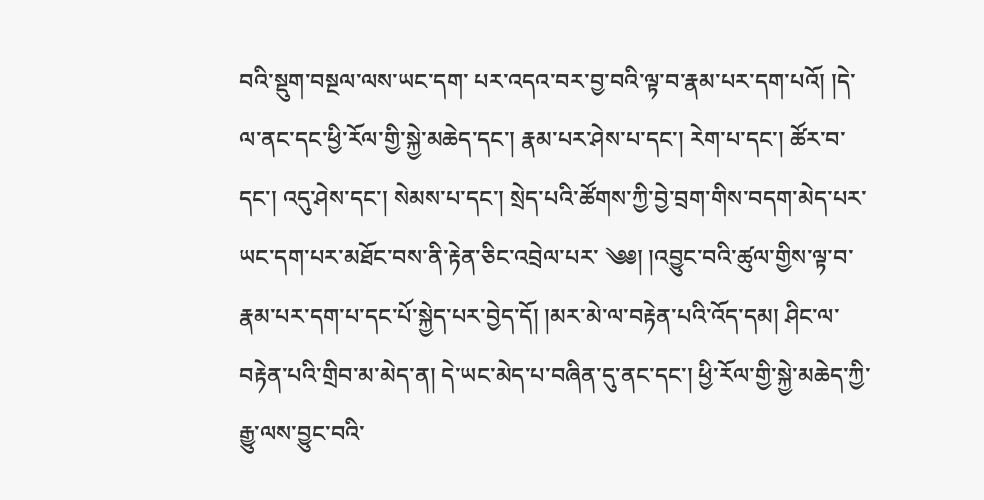བའི་སྡུག་བསྔལ་ལས་ཡང་དག་ པར་འདའ་བར་བྱ་བའི་ལྟ་བ་རྣམ་པར་དག་པའོ། །དེ་ལ་ནང་དང་ཕྱི་རོལ་གྱི་སྐྱེ་མཆེད་དང་། རྣམ་པར་ཤེས་པ་དང་། རེག་པ་དང་། ཚོར་བ་དང་། འདུ་ཤེས་དང་། སེམས་པ་དང་། སྲེད་པའི་ཚོགས་ཀྱི་བྱེ་བྲག་གིས་བདག་མེད་པར་ཡང་དག་པར་མཐོང་བས་ནི་རྟེན་ཅིང་འབྲེལ་པར་ ༄༅། །འབྱུང་བའི་ཚུལ་གྱིས་ལྟ་བ་རྣམ་པར་དག་པ་དང་པོ་སྐྱེད་པར་བྱེད་དོ། །མར་མེ་ལ་བརྟེན་པའི་འོད་དམ། ཤིང་ལ་བརྟེན་པའི་གྲིབ་མ་མེད་ན། དེ་ཡང་མེད་པ་བཞིན་དུ་ནང་དང་། ཕྱི་རོལ་གྱི་སྐྱེ་མཆེད་ཀྱི་རྒྱུ་ལས་བྱུང་བའི་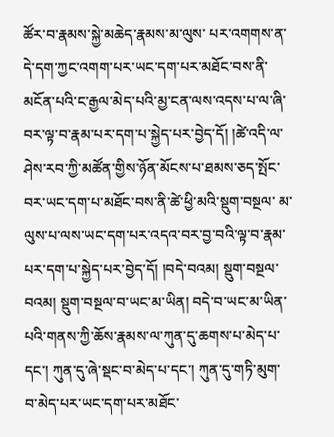ཚོར་བ་རྣམས་སྐྱེ་མཆེད་རྣམས་མ་ལུས་ པར་འགགས་ན་དེ་དག་ཀྱང་འགག་པར་ཡང་དག་པར་མཐོང་བས་ནི་མངོན་པའི་ང་རྒྱལ་མེད་པའི་མྱ་ངན་ལས་འདས་པ་ལ་ཞི་བར་ལྟ་བ་རྣམ་པར་དག་པ་སྐྱེད་པར་བྱེད་དོ། །ཚེ་འདི་ལ་ཤེས་རབ་ཀྱི་མཚོན་གྱིས་ཉོན་མོངས་པ་ཐམས་ཅད་སྤོང་བར་ཡང་དག་པ་མཐོང་བས་ནི་ཚེ་ཕྱི་མའི་སྡུག་བསྔལ་ མ་ལུས་པ་ལས་ཡང་དག་པར་འདའ་བར་བྱ་བའི་ལྟ་བ་རྣམ་པར་དག་པ་སྐྱེད་པར་བྱེད་དོ། །བདེ་བའམ། སྡུག་བསྔལ་བའམ། སྡུག་བསྔལ་བ་ཡང་མ་ཡིན། བདེ་བ་ཡང་མ་ཡིན་པའི་གནས་ཀྱི་ཆོས་རྣམས་ལ་ཀུན་དུ་ཆགས་པ་མེད་པ་དང་། ཀུན་དུ་ཞེ་སྡང་བ་མེད་པ་དང་། ཀུན་དུ་གཏི་མུག་ བ་མེད་པར་ཡང་དག་པར་མཐོང་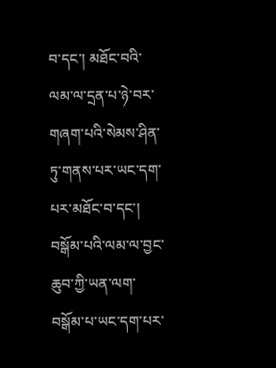བ་དང་། མཐོང་བའི་ལམ་ལ་དྲན་པ་ཉེ་བར་གཞག་པའི་སེམས་ཤིན་ཏུ་གནས་པར་ཡང་དག་པར་མཐོང་བ་དང་། བསྒོམ་པའི་ལམ་ལ་བྱང་ཆུབ་ཀྱི་ཡན་ལག་བསྒོམ་པ་ཡང་དག་པར་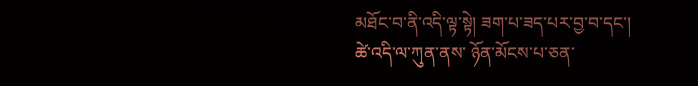མཐོང་བ་ནི་འདི་ལྟ་སྟེ། ཟག་པ་ཟད་པར་བྱ་བ་དང་། ཚེ་འདི་ལ་ཀུན་ནས་ ཉོན་མོངས་པ་ཅན་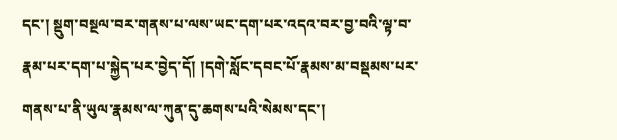དང་། སྡུག་བསྔལ་བར་གནས་པ་ལས་ཡང་དག་པར་འདའ་བར་བྱ་བའི་ལྟ་བ་རྣམ་པར་དག་པ་སྐྱེད་པར་བྱེད་དོ། །དགེ་སློང་དབང་པོ་རྣམས་མ་བསྡམས་པར་གནས་པ་ནི་ཡུལ་རྣམས་ལ་ཀུན་དུ་ཆགས་པའི་སེམས་དང་།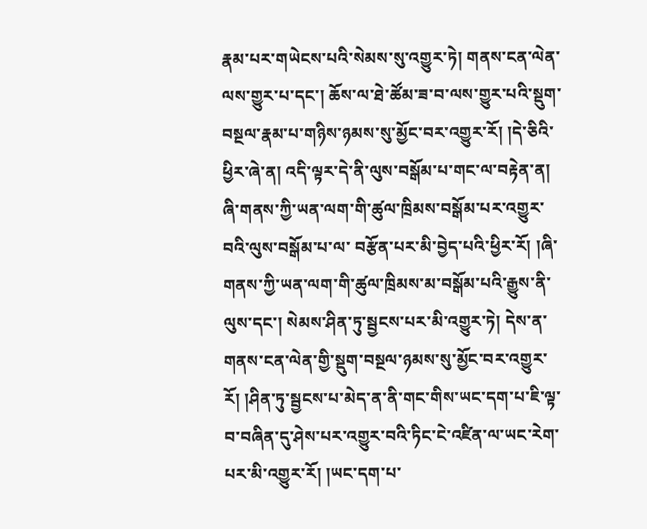རྣམ་པར་གཡེངས་པའི་སེམས་སུ་འགྱུར་ཏེ། གནས་ངན་ལེན་ལས་གྱུར་པ་དང་། ཆོས་ལ་ཐེ་ཚོམ་ཟ་བ་ལས་གྱུར་པའི་སྡུག་བསྔལ་རྣམ་པ་གཉིས་ཉམས་སུ་མྱོང་བར་འགྱུར་རོ། །དེ་ཅིའི་ཕྱིར་ཞེ་ན། འདི་ལྟར་དེ་ནི་ལུས་བསྒོམ་པ་གང་ལ་བརྟེན་ན། ཞི་གནས་ཀྱི་ཡན་ལག་གི་ཚུལ་ཁྲིམས་བསྒོམ་པར་འགྱུར་བའི་ལུས་བསྒོམ་པ་ལ་ བརྩོན་པར་མི་བྱེད་པའི་ཕྱིར་རོ། །ཞི་གནས་ཀྱི་ཡན་ལག་གི་ཚུལ་ཁྲིམས་མ་བསྒོམ་པའི་རྒྱུས་ནི་ལུས་དང་། སེམས་ཤིན་ཏུ་སྦྱངས་པར་མི་འགྱུར་ཏེ། དེས་ན་གནས་ངན་ལེན་གྱི་སྡུག་བསྔལ་ཉམས་སུ་མྱོང་བར་འགྱུར་རོ། །ཤིན་ཏུ་སྦྱངས་པ་མེད་ན་ནི་གང་གིས་ཡང་དག་པ་ཇི་ལྟ་ བ་བཞིན་དུ་ཤེས་པར་འགྱུར་བའི་ཏིང་ངེ་འཛིན་ལ་ཡང་རེག་པར་མི་འགྱུར་རོ། །ཡང་དག་པ་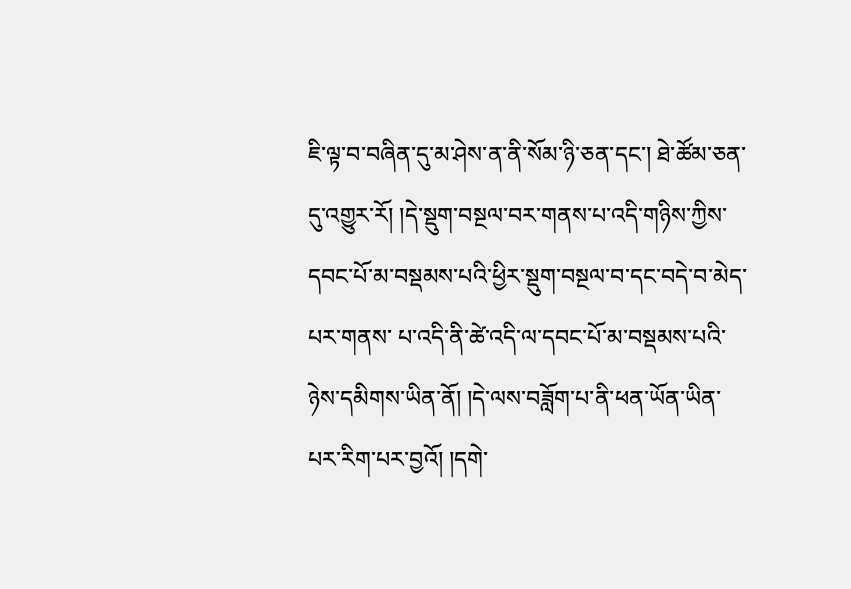ཇི་ལྟ་བ་བཞིན་དུ་མ་ཤེས་ན་ནི་སོམ་ཉི་ཅན་དང་། ཐེ་ཚོམ་ཅན་དུ་འགྱུར་རོ། །དེ་སྡུག་བསྔལ་བར་གནས་པ་འདི་གཉིས་ཀྱིས་དབང་པོ་མ་བསྡམས་པའི་ཕྱིར་སྡུག་བསྔལ་བ་དང་བདེ་བ་མེད་པར་གནས་ པ་འདི་ནི་ཚེ་འདི་ལ་དབང་པོ་མ་བསྡམས་པའི་ཉེས་དམིགས་ཡིན་ནོ། །དེ་ལས་བཟློག་པ་ནི་ཕན་ཡོན་ཡིན་པར་རིག་པར་བྱའོ། །དགེ་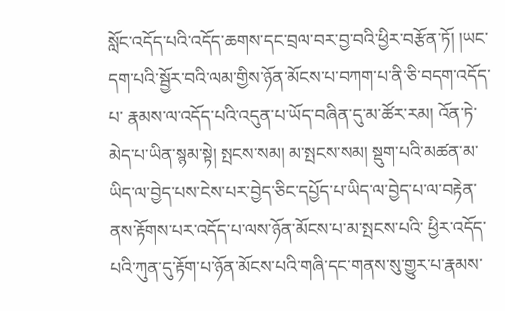སློང་འདོད་པའི་འདོད་ཆགས་དང་བྲལ་བར་བྱ་བའི་ཕྱིར་བརྩོན་ཏོ། །ཡང་དག་པའི་སྦྱོར་བའི་ལམ་གྱིས་ཉོན་མོངས་པ་བཀག་པ་ནི་ཅི་བདག་འདོད་པ་ རྣམས་ལ་འདོད་པའི་འདུན་པ་ཡོད་བཞིན་དུ་མ་ཚོར་རམ། འོན་ཏེ་མེད་པ་ཡིན་སྙམ་སྟེ། སྤངས་སམ། མ་སྤངས་སམ། སྡུག་པའི་མཚན་མ་ཡིད་ལ་བྱེད་པས་ངེས་པར་བྱེད་ཅིང་དཔྱོད་པ་ཡིད་ལ་བྱེད་པ་ལ་བརྟེན་ནས་རྟོགས་པར་འདོད་པ་ལས་ཉོན་མོངས་པ་མ་སྤངས་པའི་ ཕྱིར་འདོད་པའི་ཀུན་དུ་རྟོག་པ་ཉོན་མོངས་པའི་གཞི་དང་གནས་སུ་གྱུར་པ་རྣམས་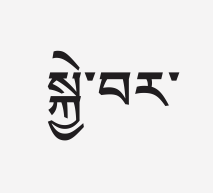སྐྱེ་བར་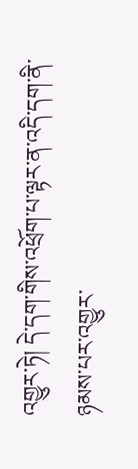འགྱུར་ཏེ། དེ་དག་གིས་འཕྲོག་པ་ལྟར་ན་འདི་དག་ནི་ཉམས་པར་འགྱུར་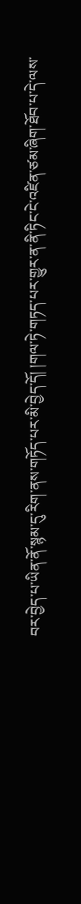བར་བྱེད་པ་ཡིན་ནོ་སྙམ་དུ་རིག་ནས་གཏོད་པར་མི་བྱེད་དོ། །གལ་ཏེ་གཏད་པར་གྱུར་ན་ནི་ཏིང་ངེ་འཛིན་ཙམ་ཞིག་ཐོབ་པ་དེ་ལས་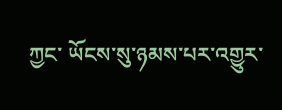ཀྱང་ ཡོངས་སུ་ཉམས་པར་འགྱུར་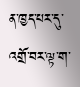ན་ཁྱད་པར་དུ་འགྲོ་བར་ལྟ་ག་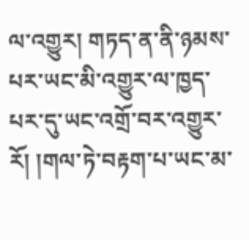ལ་འགྱུར། གཏད་ན་ནི་ཉམས་པར་ཡང་མི་འགྱུར་ལ་ཁྱད་པར་དུ་ཡང་འགྲོ་བར་འགྱུར་རོ། །གལ་ཏེ་བརྟག་པ་ཡང་མ་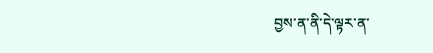བྱས་ན་ནི་དེ་ལྟར་ན་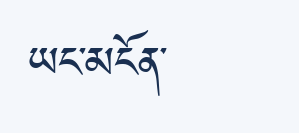ཡང་མངོན་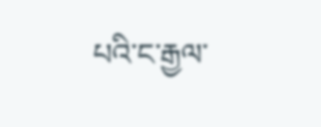པའི་ང་རྒྱལ་